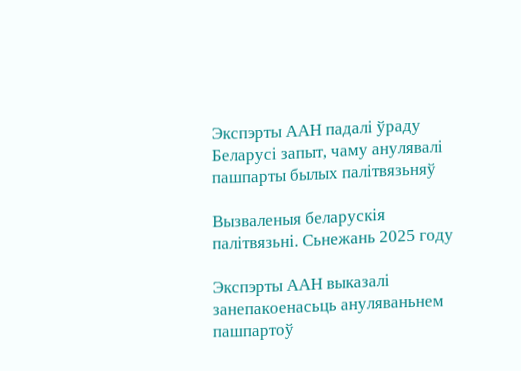Экспэрты ААН падалі ўраду Беларусі запыт, чаму анулявалі пашпарты былых палітвязьняў

Вызваленыя беларускія палітвязьні. Сьнежань 2025 году

Экспэрты ААН выказалі занепакоенасьць ануляваньнем пашпартоў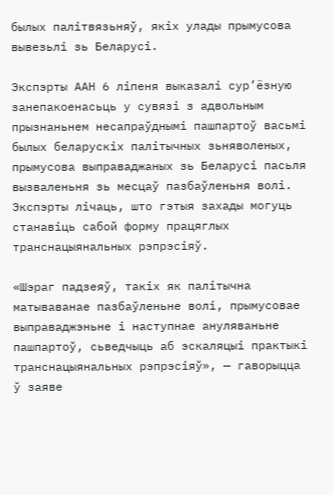былых палітвязьняў, якіх улады прымусова вывезьлі зь Беларусі.

Экспэрты ААН 6 ліпеня выказалі сур’ёзную занепакоенасьць у сувязі з адвольным прызнаньнем несапраўднымі пашпартоў васьмі былых беларускіх палітычных зьняволеных, прымусова выправаджаных зь Беларусі пасьля вызваленьня зь месцаў пазбаўленьня волі. Экспэрты лічаць, што гэтыя захады могуць станавіць сабой форму працяглых транснацыянальных рэпрэсіяў.

«Шэраг падзеяў, такіх як палітычна матываванае пазбаўленьне волі, прымусовае выправаджэньне і наступнае ануляваньне пашпартоў, сьведчыць аб эскаляцыі практыкі транснацыянальных рэпрэсіяў», — гаворыцца ў заяве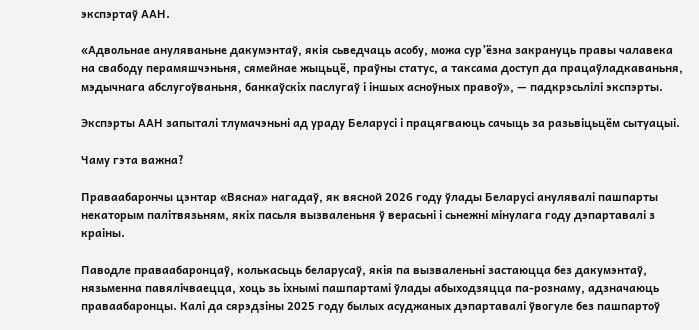экспэртаў ААН.

«Адвольнае ануляваньне дакумэнтаў, якія сьведчаць асобу, можа сур’ёзна закрануць правы чалавека на свабоду перамяшчэньня, сямейнае жыцьцё, праўны статус, а таксама доступ да працаўладкаваньня, мэдычнага абслугоўваньня, банкаўскіх паслугаў і іншых асноўных правоў», — падкрэсьлілі экспэрты.

Экспэрты ААН запыталі тлумачэньні ад ураду Беларусі і працягваюць сачыць за разьвіцьцём сытуацыі.

Чаму гэта важна?

Праваабарончы цэнтар «Вясна» нагадаў, як вясной 2026 году ўлады Беларусі анулявалі пашпарты некаторым палітвязьням, якіх пасьля вызваленьня ў верасьні і сьнежні мінулага году дэпартавалі з краіны.

Паводле праваабаронцаў, колькасьць беларусаў, якія па вызваленьні застаюцца без дакумэнтаў, нязьменна павялічваецца, хоць зь іхнымі пашпартамі ўлады абыходзяцца па-рознаму, адзначаюць праваабаронцы. Калі да сярэдзіны 2025 году былых асуджаных дэпартавалі ўвогуле без пашпартоў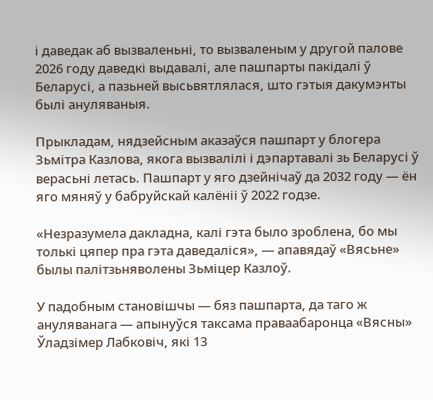і даведак аб вызваленьні, то вызваленым у другой палове 2026 году даведкі выдавалі, але пашпарты пакідалі ў Беларусі, а пазьней высьвятлялася, што гэтыя дакумэнты былі ануляваныя.

Прыкладам, нядзейсным аказаўся пашпарт у блогера Зьмітра Казлова, якога вызвалілі і дэпартавалі зь Беларусі ў верасьні летась. Пашпарт у яго дзейнічаў да 2032 году — ён яго мяняў у бабруйскай калёніі ў 2022 годзе.

«Незразумела дакладна, калі гэта было зроблена, бо мы толькі цяпер пра гэта даведаліся», — апавядаў «Вясьне» былы палітзьняволены Зьміцер Казлоў.

У падобным становішчы — бяз пашпарта, да таго ж ануляванага — апынуўся таксама праваабаронца «Вясны» Ўладзімер Лабковіч, які 13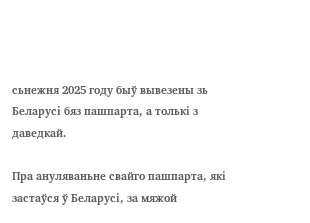сьнежня 2025 году быў вывезены зь Беларусі бяз пашпарта, а толькі з даведкай.

Пра ануляваньне свайго пашпарта, які застаўся ў Беларусі, за мяжой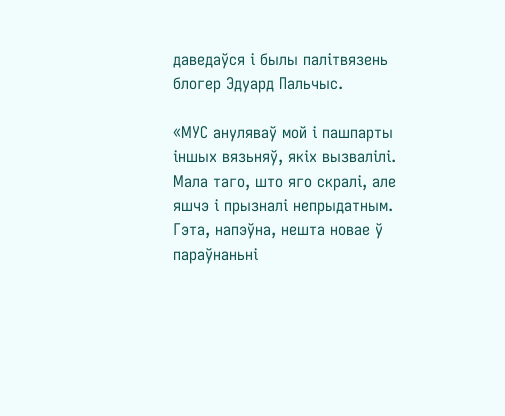даведаўся і былы палітвязень блогер Эдуард Пальчыс.

«МУС ануляваў мой і пашпарты іншых вязьняў, якіх вызвалілі. Мала таго, што яго скралі, але яшчэ і прызналі непрыдатным. Гэта, напэўна, нешта новае ў параўнаньні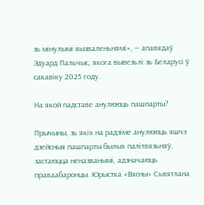зь мінулымі вызваленьнямі», — апавядаў Эдуард Пальчыс, якога вывезьлі зь Беларусі ў сакавіку 2025 году.

На якой падставе анулююць пашпарты?

Прычыны, зь якіх на радзіме анулююць яшчэ дзейсныя пашпарты былых палітвязьняў, застаюцца неназванымі, адзначаюць праваабаронцы. Юрыстка «Вясны» Сьвятлана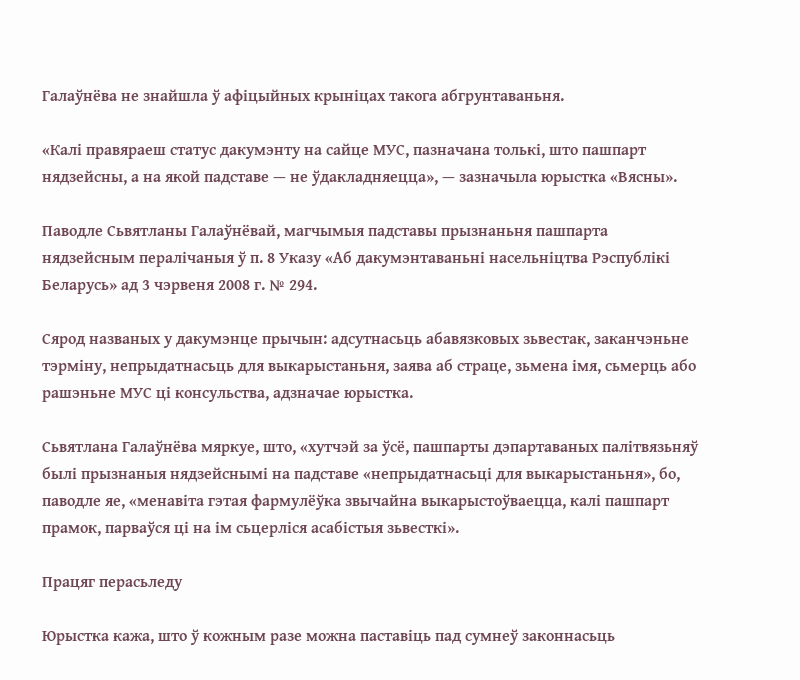Галаўнёва не знайшла ў афіцыйных крыніцах такога абгрунтаваньня.

«Калі правяраеш статус дакумэнту на сайце МУС, пазначана толькі, што пашпарт нядзейсны, а на якой падставе — не ўдакладняецца», — зазначыла юрыстка «Вясны».

Паводле Сьвятланы Галаўнёвай, магчымыя падставы прызнаньня пашпарта нядзейсным пералічаныя ў п. 8 Указу «Аб дакумэнтаваньні насельніцтва Рэспублікі Беларусь» ад 3 чэрвеня 2008 г. № 294.

Сярод названых у дакумэнце прычын: адсутнасьць абавязковых зьвестак, заканчэньне тэрміну, непрыдатнасьць для выкарыстаньня, заява аб страце, зьмена імя, сьмерць або рашэньне МУС ці консульства, адзначае юрыстка.

Сьвятлана Галаўнёва мяркуе, што, «хутчэй за ўсё, пашпарты дэпартаваных палітвязьняў былі прызнаныя нядзейснымі на падставе «непрыдатнасьці для выкарыстаньня», бо, паводле яе, «менавіта гэтая фармулёўка звычайна выкарыстоўваецца, калі пашпарт прамок, парваўся ці на ім сьцерліся асабістыя зьвесткі».

Працяг перасьледу

Юрыстка кажа, што ў кожным разе можна паставіць пад сумнеў законнасьць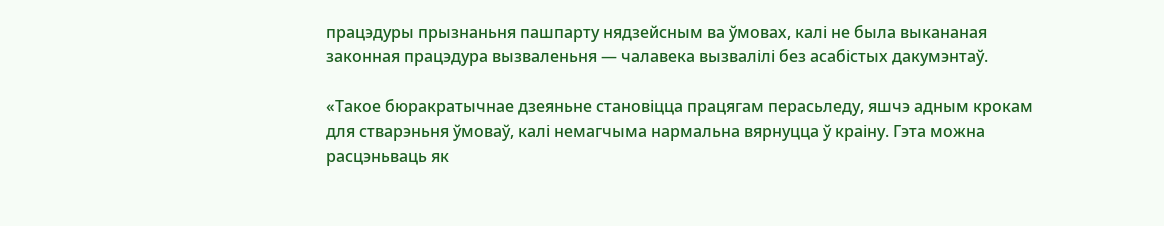працэдуры прызнаньня пашпарту нядзейсным ва ўмовах, калі не была выкананая законная працэдура вызваленьня — чалавека вызвалілі без асабістых дакумэнтаў.

«Такое бюракратычнае дзеяньне становіцца працягам перасьледу, яшчэ адным крокам для стварэньня ўмоваў, калі немагчыма нармальна вярнуцца ў краіну. Гэта можна расцэньваць як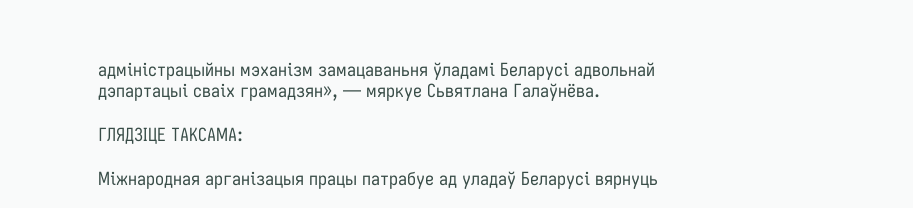адміністрацыйны мэханізм замацаваньня ўладамі Беларусі адвольнай дэпартацыі сваіх грамадзян», — мяркуе Сьвятлана Галаўнёва.

ГЛЯДЗІЦЕ ТАКСАМА:

Міжнародная арганізацыя працы патрабуе ад уладаў Беларусі вярнуць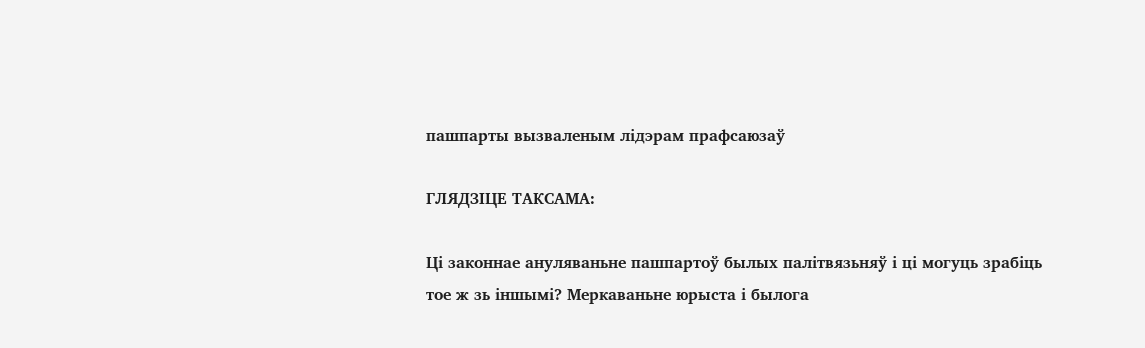пашпарты вызваленым лідэрам прафсаюзаў

ГЛЯДЗІЦЕ ТАКСАМА:

Ці законнае ануляваньне пашпартоў былых палітвязьняў і ці могуць зрабіць тое ж зь іншымі? Меркаваньне юрыста і былога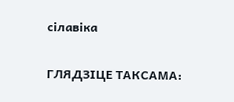сілавіка

ГЛЯДЗІЦЕ ТАКСАМА: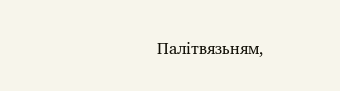Палітвязьням,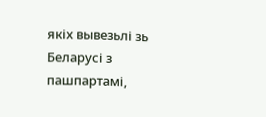якіх вывезьлі зь Беларусі з пашпартамі,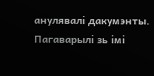анулявалі дакумэнты. Пагаварылі зь імі